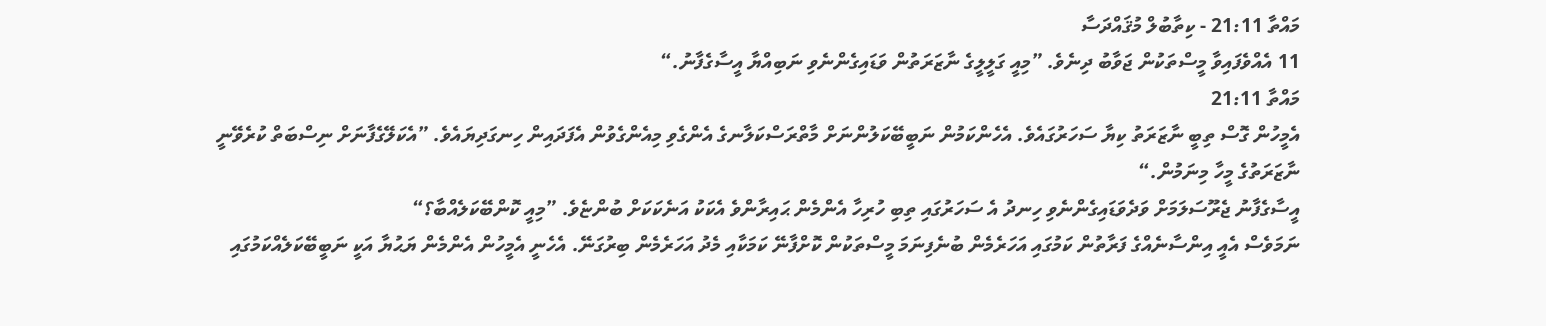މައްތާ 21:11 - ކިތާބުލް މުޤައްދަސާ
11 އެއްވެފައިވާ މީސްތަކުން ޖަވާބު ދިނެވެ. ”މިއީ ގަލީލީގެ ނާޒަރަތުން ވަޑައިގެންނެވި ނަބިއްޔާ އީސާގެފާނު.“
މައްތާ 21:11
އެމީހުން ގޮސް ތިބީ ނާޒަރަތު ކިޔާ ސަހަރުގައެވެ. އެހެންކަމުން ނަބީބޭކަލުންނަށް މާތްރަސްކަލާނގެ އެންގެވި މިއެންގެވުން އެފަދައިން ހިނގަދިޔައެވެ. ”އެކަލޭގެފާނަށް ނިސްބަތް ކުރެވޭނީ ނާޒަރަތުގެ މީހާ މިނަމުން.“
އީސާގެފާނު ޖެރޫސަލަމަށް ވަދެވަޑައިގެންނެވި ހިނދު އެ ސަހަރުގައި ތިބި ހުރިހާ އެންމެން ޙައިރާންވެ އެކަކު އަނެކަކަށް ބުންޏެވެ. ”މިއީ ކޮންބޭކަލެއްބާ؟“
ނަމަވެސް އެއީ އިންސާނެއްގެ ފަރާތުން ކަމުގައި އަހަރެމެން ބުނެފިނަމަ މީސްތަކުން ކޮށްފާނޭ ކަމަކާއި މެދު އަހަރެމެން ބިރުގަނޭ. އެހެނީ އެމީހުން އެންމެން ޔަޙުޔާ އަކީ ނަބީބޭކަލެއްކަމުގައި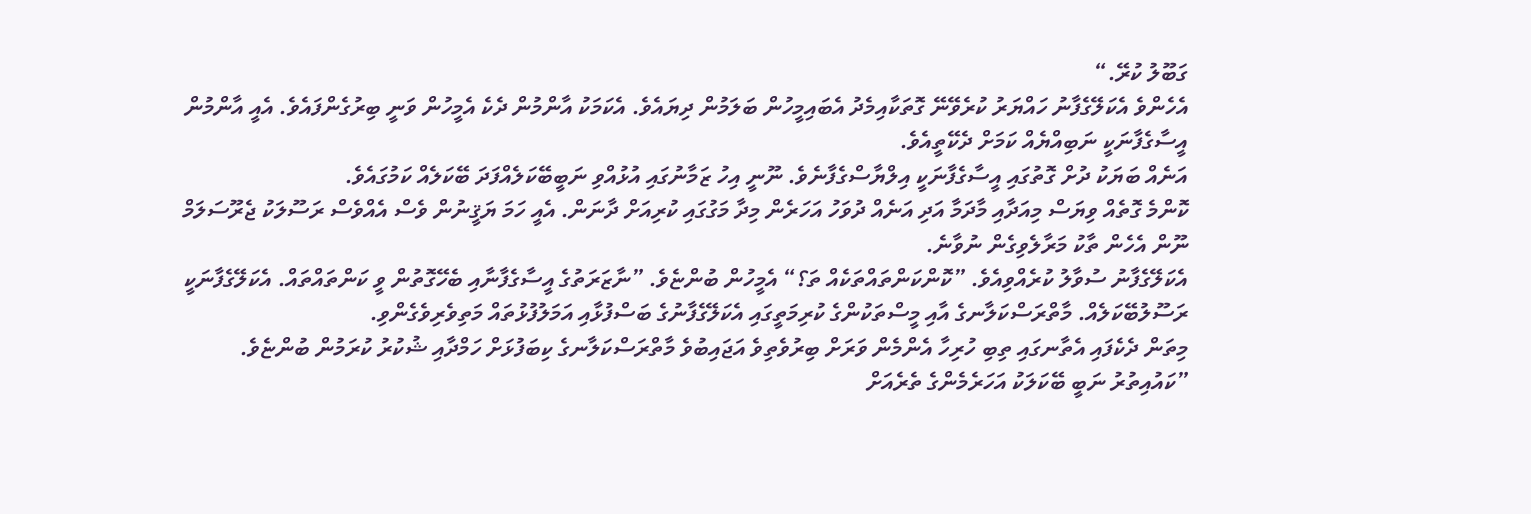ގަބޫލު ކުރޭ.“
އެހެންވެ އެކަލޭގެފާނު ހައްޔަރު ކުރެވޭނޭ ގޮތަކާއިމެދު އެބައިމީހުން ބަލަމުން ދިޔައެވެ. އެކަމަކު އާންމުން ދެކެ އެމީހުން ވަނީ ބިރުގެންފައެވެ. އެއީ އާންމުން އީސާގެފާނަކީ ނަބިއްޔެއް ކަމަށް ދެކޭތީއެވެ.
އަނެއް ބަޔަކު ދުށް ގޮތުގައި އީސާގެފާނަކީ އިލްޔާސްގެފާނެވެ. ނޫނީ އިހު ޒަމާނުގައި އުޅުއްވި ނަބީބޭކަލެއްފަދަ ބޭކަލެއް ކަމުގައެވެ.
ކޮންމެ ގޮތެއް ވިޔަސް މިއަދާއި މާދަމާ އަދި އަނެއް ދުވަހު އަހަރެން މިދާ މަގުގައި ކުރިއަށް ދާނަން. އެއީ ހަމަ ޔަޤީނުން ވެސް އެއްވެސް ރަސޫލަކު ޖެރޫސަލަމް ނޫން އެހެން ތާކު މަރާލެވިގެން ނުވާނެ.
އެކަލޭގެފާނު ސުވާލު ކުރެއްވިއެވެ. ”ކޮންކަންތައްތަކެއް ތަ؟“ އެމީހުން ބުންޏެވެ. ”ނާޒަރަތުގެ އީސާގެފާނާއި ބެހޭގޮތުން ވީ ކަންތައްތައް. އެކަލޭގެފާނަކީ ރަސޫލުބޭކަލެއް. މާތްރަސްކަލާނގެ އާއި މީސްތަކުންގެ ކުރިމަތީގައި އެކަލޭގެފާނުގެ ބަސްފުޅާއި އަމަލުފުޅުތައް މަތިވެރިވެގެންވި.
މިތަން ދެކެފައި އެތާނގައި ތިބި ހުރިހާ އެންމެން ވަރަށް ބިރުވެތިވެ އަޖައިބުވެ މާތްރަސްކަލާނގެ ކިބަފުޅަށް ހަމްދާއި ޝުކުރު ކުރަމުން ބުންޏެވެ. ”ކައުއިތުރު ނަބީ ބޭކަލަކު އަހަރެމެންގެ ތެރެއަށް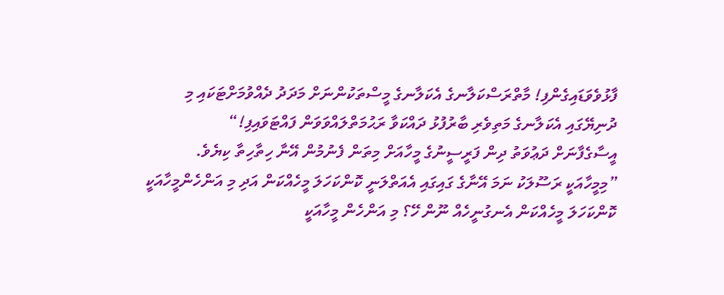ފާޅުވެވަޑައިގެންފި! މާތްރަސްކަލާނގެ އެކަލާނގެ މީސްތަކުންނަށް މަދަދު ދެއްވުމަށްޓަކައި މި ދުނިޔޭގައި އެކަލާނގެ މަތިވެރި ބާރުފުޅު ދައްކަވާ ރަޙުމަތްލައްވަވަން ފައްޓަވައިފި!“
އީސާގެފާނަށް ދަޢުވަތު ދިން ފަރީސީނުގެ މީހާއަށް މިތަން ފެނުމުން އޭނާ ހިތާހިތާ ކިޔެވެ. ”މިމީހާއަކީ ރަސޫލަކު ނަމަ އޭނާގެ ގައިގައި އެއަތްލަނީ ކޮންކަހަލަ މީހެއްކަން އަދި މި އަންހެންމީހާއަކީ ކޮންކަހަލަ މީހެއްކަން އެނގުނީހެއް ނޫން ހޭ؟ މި އަންހެން މީހާއަކީ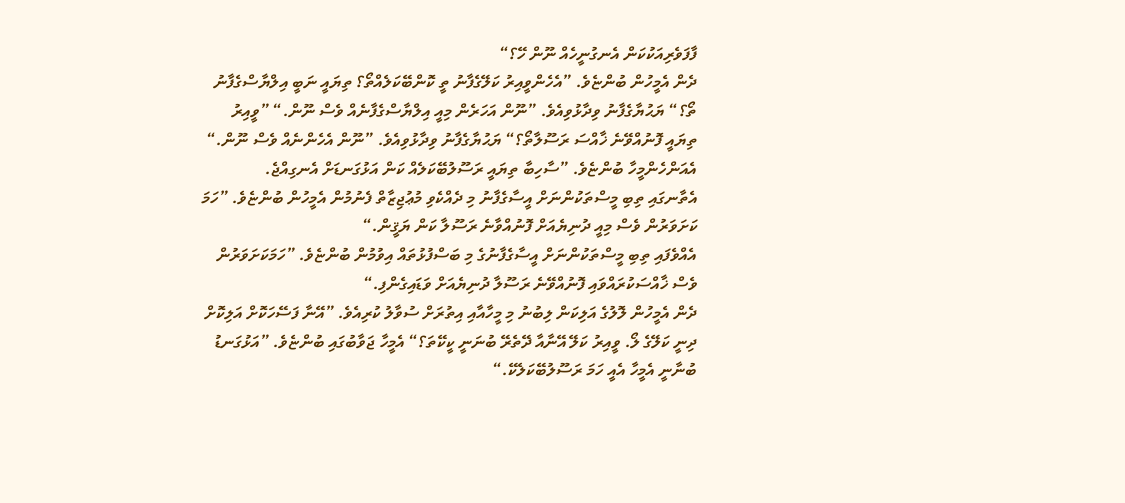ފާފަވެރިއަކުކަން އެނގުނީހެއް ނޫން ހޭ؟“
ދެން އެމީހުން ބުންޏެވެ. ”އެހެންވީއިރު ކަލޭގެފާނު ތީ ކޮންބޭކަލެއްތޯ؟ ތިޔައީ ނަބީ އިލްޔާސްގެފާނު ތޯ؟“ ޔަޙުޔާގެފާނު ވިދާޅުވިއެވެ. ”ނޫން އަހަރެން މިއީ އިލްޔާސްގެފާނެއް ވެސް ނޫން.“ ”ވީއިރު ތިޔައީ ފޮނުއްވޭނެ ޚާއްސަ ރަސޫލާތޯ؟“ ޔަޙުޔާގެފާނު ވިދާޅުވިއެވެ. ”ނޫން އެހެންނެއް ވެސް ނޫން.“
އެއަންހެންމީހާ ބުންޏެވެ. ”ސާހިބާ ތިޔައީ ރަސޫލުބޭކަލެއް ކަން އަޅުގަނޑަށް އެނގިއްޖެ.
އެތާނގައި ތިބި މީސްތަކުންނަށް އީސާގެފާނު މި ދެއްކެވި މުޢުޖިޒާތް ފެނުމުން އެމީހުން ބުންޏެވެ. ”ހަމަ ކަށަވަރުން ވެސް މިއީ ދުނިޔެއަށް ފޮނުއްވާނެ ރަސޫލާ ކަން ޔަޤީން.“
އެއްވެފައި ތިބި މީސްތަކުންނަށް އީސާގެފާނުގެ މި ބަސްފުޅުތައް އިވުމުން ބުންޏެވެ. ”ހަމަކަށަވަރުން ވެސް ޚާއްސަކުރައްވައި ފޮނުއްވޭނެ ރަސޫލާ ދުނިޔެއަށް ވަޑައިގެންފި.“
ދެން އެމީހުން ލޮލުގެ އަލިކަން ލިބުނު މި މީހާއާއި އިތުރަށް ސުވާލު ކުރިއެވެ. ”އޭނާ ފަސޭހަކޮށް އަލިކޮށް ދިނީ ކަލޭގެ ލޯ. ވީއިރު ކަލޭ އޭނާއާ ދޭތެރޭ ބުނަނީ ކީކޭތަ؟“ އެމީހާ ޖަވާބުގައި ބުންޏެވެ. ”އަޅުގަނޑު ބުނާނީ އެމީހާ އެއީ ހަމަ ރަސޫލުބޭކަލެކޭ.“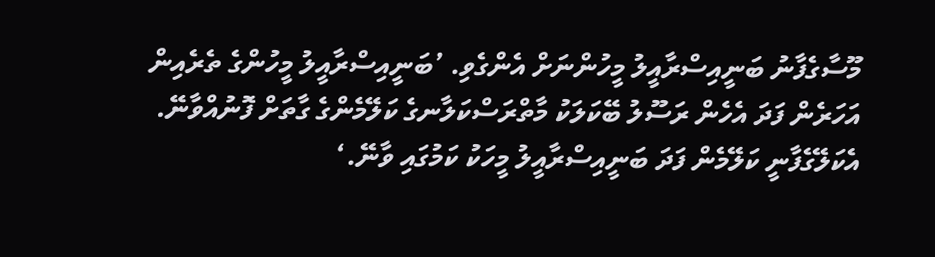މޫސާގެފާނު ބަނީއިސްރާއީލު މީހުންނަށް އެންގެވި. ’ބަނީއިސްރާއީލު މީހުންގެ ތެރެއިން އަހަރެން ފަދަ އެހެން ރަސޫލު ބޭކަލަކު މާތްރަސްކަލާނގެ ކަލޭމެންގެ ގާތަށް ފޮނުއްވާނޭ. އެކަލޭގެފާނީ ކަލޭމެން ފަދަ ބަނީއިސްރާއީލު މީހަކު ކަމުގައި ވާނޭ.‘